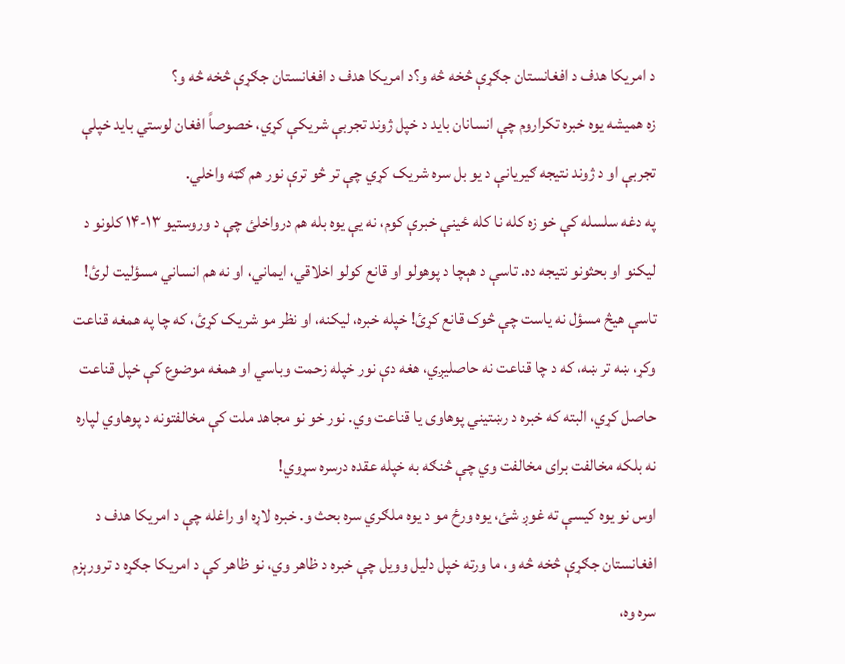د امریکا هدف د افغانستان جګړې څخه څه و؟د امریکا هدف د افغانستان جګړې څخه څه و؟
زه همیشه یوه خبره تکراروم چې انسانان باید د خپل ژوند تجربې شریکې کړي، خصوصاً افغان لوستي باید خپلې تجربې او د ژوند نتیجه ګیریانې د یو بل سره شریک کړي چې تر څو ترې نور هم ګټه واخلي.
په دغه سلسله کې خو زه کله نا کله ځینې خبرې کوم، نه یې یوه بله هم درواخلئ چې د وروستیو ۱۳-۱۴ کلونو د لیکنو او بحثونو نتیجه ده. تاسې د هېچا د پوهولو او قانع کولو اخلاقي، ایماني، او نه هم انساني مسؤلیت لرئ! تاسې هیڅ مسؤل نه یاست چې څوک قانع کړئ! خپله خبره، لیکنه، او نظر مو شریک کړئ، که چا په همغه قناعت وکړ، ښه تر ښه، که د چا قناعت نه حاصلیږي، هغه دې نور خپله زحمت وباسي او همغه موضوع کې خپل قناعت حاصل کړي، البته که خبره د رښتیني پوهاوی یا قناعت وي. نور خو نو مجاهد ملت کې مخالفتونه د پوهاوي لپاره نه بلکه مخالفت برای مخالفت وي چې څنګه به خپله عقده درسره سړوي!
اوس نو یوه کیسې ته غوږ شئ، یوه ورځ مو د یوه ملګري سره بحث و. خبره لاړه او راغله چې د امریکا هدف د افغانستان جګړې څخه څه و، ما ورته خپل دلیل وویل چې خبره د ظاهر وي، نو ظاهر کې د امریکا جګړه د ترورېزم سره وه،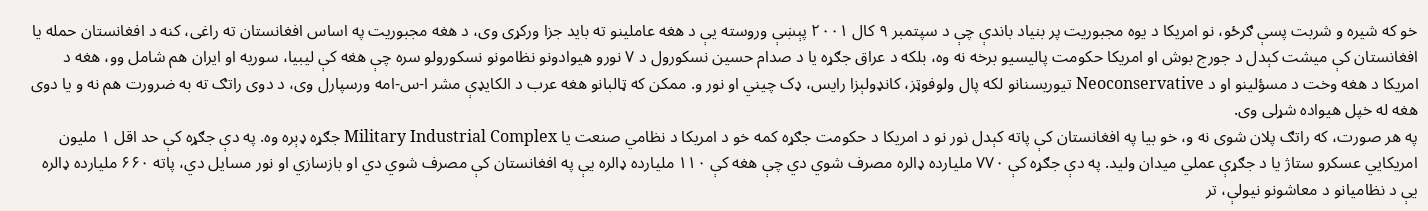خو که شیره و شربت پسې ګرځو، نو امریکا د یوه مجبوریت پر بنیاد باندې چې د سپتمبر ۹ کال ۲۰۰۱ پېښې وروسته یې د هغه عاملینو ته باید جزا ورکړی وی، د هغه مجبوریت په اساس افغانستان ته راغی، کنه د افغانستان حمله یا افغانستان کې میشت کېدل د جورج بوش او امریکا حکومت پالیسیو برخه نه وه، بلکه د عراق جګړه یا د صدام حسین نسکورول د ۷ نورو هیوادونو نظامونو نسکورولو سره چې هغه کې لیبیا، سوریه او ایران هم شامل وو، هغه د امریکا د هغه وخت د مسؤلینو او د Neoconservative تیوریسنانو لکه پال ولوفوټز، کانډولېزا رایس، ډک چیني او نور و. ممکن که ټالبانو هغه عرب د الکایډې مشر ا-س-امه ورسپارل وی، د دوی راتګ ته به ضرورت هم نه و یا دوی هغه له خپل هیواده شړلی وی.
په هر صورت، که راتګ پلان شوی نه و، خو بیا په افغانستان کې پاته کېدل نور نو د امریکا د حکومت جګړه کمه خو د امریکا د نظامي صنعت یا Military Industrial Complex جګړه ډېره وه. په دې جګړه کې حد اقل ۱ ملیون امریکایي عسکرو ستاژ یا د جګړې عملي میدان ولید. په دې جګړه کې ۷۷۰ ملیارده ډالره مصرف شوي دي چې هغه کې ۱۱۰ ملیارده ډالره یې په افغانستان کې مصرف شوي دي او بازسازي او نور مسایل دي، پاته ۶۶۰ ملیارده ډالره یې د نظامیانو د معاشونو نیولې، تر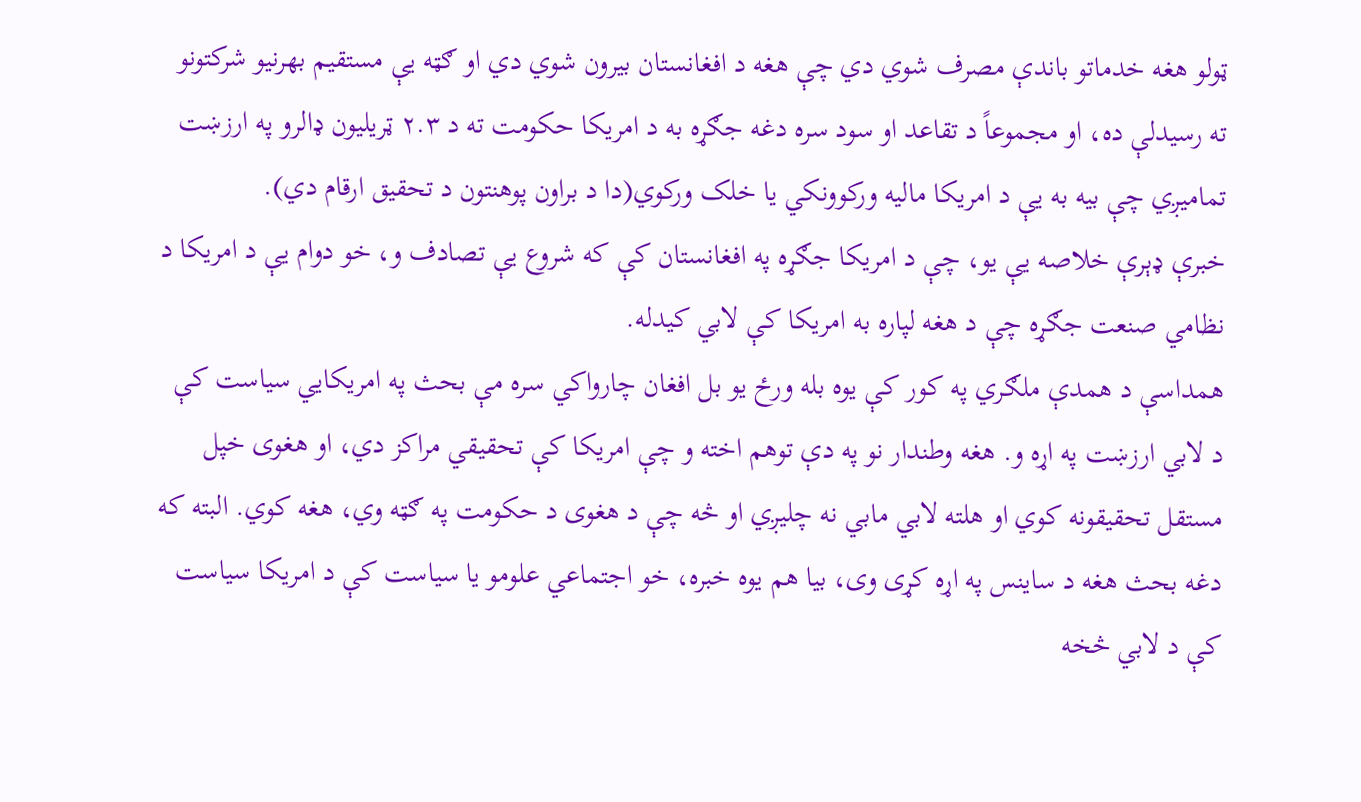ټولو هغه خدماتو باندې مصرف شوي دي چې هغه د افغانستان بیرون شوي دي او ګټه یې مستقیم بهرنیو شرکتونو ته رسیدلې ده، او مجموعاً د تقاعد او سود سره دغه جګړه به د امریکا حکومت ته د ۲.۳ ټریلیون ډالرو په ارزښت تمامیږي چې بیه به یې د امریکا مالیه ورکوونکي یا خلک ورکوي(دا د براون پوهنتون د تحقیق ارقام دي).
خبرې ډېرې خلاصه یې یو، چې د امریکا جګړه په افغانستان کې که شروع یې تصادف و، خو دوام یې د امریکا د نظامي صنعت جګړه چې د هغه لپاره به امریکا کې لابي کیدله.
همداسې د همدې ملګري په کور کې یوه بله ورځ یو بل افغان چارواکي سره مې بحث په امریکایي سیاست کې د لابي ارزښت په اړه و. هغه وطندار نو په دې توهم اخته و چې امریکا کې تحقیقي مراکز دي، او هغوی خپل مستقل تحقیقونه کوي او هلته لابي مابي نه چلیږي او څه چې د هغوی د حکومت په ګټه وي، هغه کوي. البته که دغه بحث هغه د ساینس په اړه کړی وی، بیا هم یوه خبره، خو اجتماعي علومو یا سیاست کې د امریکا سیاست کې د لابي څخه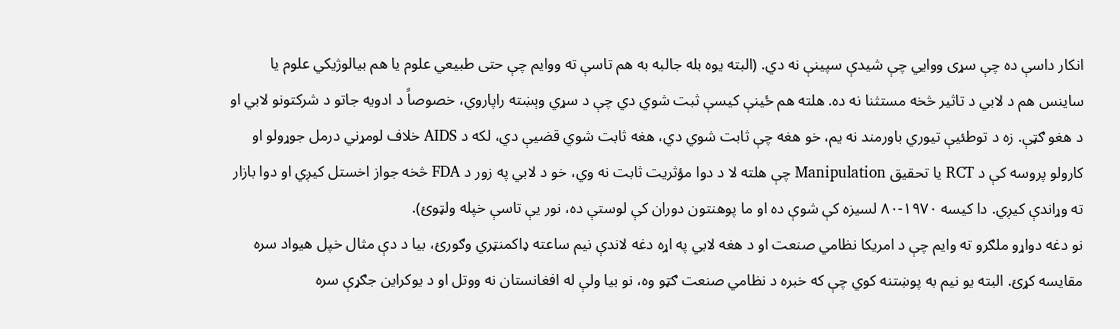انکار داسې ده چې سړی ووایي چې شیدې سپینې نه دي. (البته یوه بله جالبه به هم تاسې ته ووایم چې حتی طبیعي علوم یا هم بیالوژیکي علوم یا ساینس هم د لابي د تاثیر څخه مستثنا نه ده. هلته هم ځینې کیسې ثبت شوي دي چې د سړي وېښته راپاروي، خصوصاً د ادویه جاتو د شرکتونو لابي او د هغو ګټې. زه د توطئیې تیوري باورمند نه یم، خو هغه چې ثابت شوي دي، هغه ثابت شوي قضیې دي، لکه د AIDS خلاف لومړني درمل جوړولو او کارولو پروسه کې د RCT یا تحقیق Manipulation چې هلته لا د دوا مؤثریت ثابت نه وي، خو د لابي په زور د FDA څخه جواز اخستل کیږي او دوا بازار ته وړاندې کیږي. دا کیسه ۱۹۷۰-۸۰ لسیزه کې شوې ده او ما پوهنتون دوران کې لوستې ده، نور یې تاسې خپله ولټوئ).
نو دغه دواړو ملګرو ته وایم چې د امریکا نظامي صنعت او د هغه لابي په اړه دغه لاندې نیم ساعته ډاکمنټري وګورئ، بیا د دې مثال خپل هیواد سره مقایسه کړئ. البته یو نیم به پوښتنه کوي چې که خبره د نظامي صنعت ګټو وه، نو بیا ولې له افغانستان نه ووتل او د یوکراین جګړې سره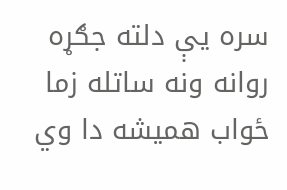سره یې دلته جګړه روانه ونه ساتله زما ځواب همیشه دا وي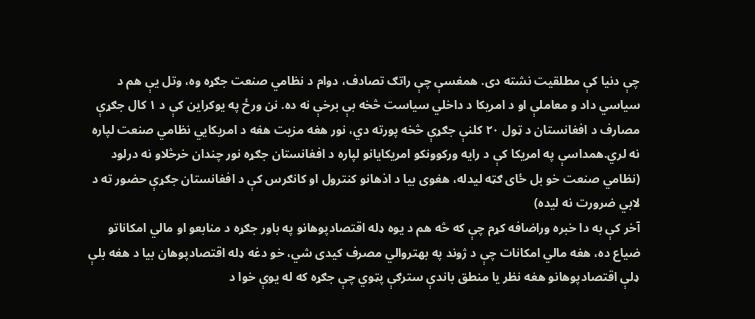چې دنیا کې مطلقیت نشته دی. همغسې چې راتګ تصادف، دوام د نظامي صنعت جګړه وه، وتل یې هم د سیاسي داد و معاملې او د امریکا د داخلي سیاست څخه بې برخې نه ده. نن ورځ په یوکراین کې د ۱ کال جګړې مصارف د افغانستان د ټول ۲۰ کلنې جګړې څخه پورته دي، نور هغه مزیت هغه د امریکایي نظامي صنعت لپاره نه لري.همداسې په امریکا کې د رایه ورکوونکو امریکایانو لپاره د افغانستان جګړه نور چندان خرڅلاو نه درلود (نظامي صنعت خو بل ځای ګټه لیدله، هغوی بیا د اذهانو کنترول او کانګرس کې د افغانستان جګړې حضور ته د لابي ضرورت نه لیده)
آخر کې به دا خبره وراضافه کړم چې که څه هم د یوه ډله اقتصادپوهانو په باور جګړه د منابعو او مالي امکاناتو ضیاع ده، هغه مالي امکانات چې د ژوند په بهتروالي مصرف کیدی شي، خو دغه ډله اقتصادپوهان بیا د هغه بلې ډلې اقتصادپوهانو هغه نظر یا منطق باندې سترګې پټوي چې جګړه که له یوې خوا د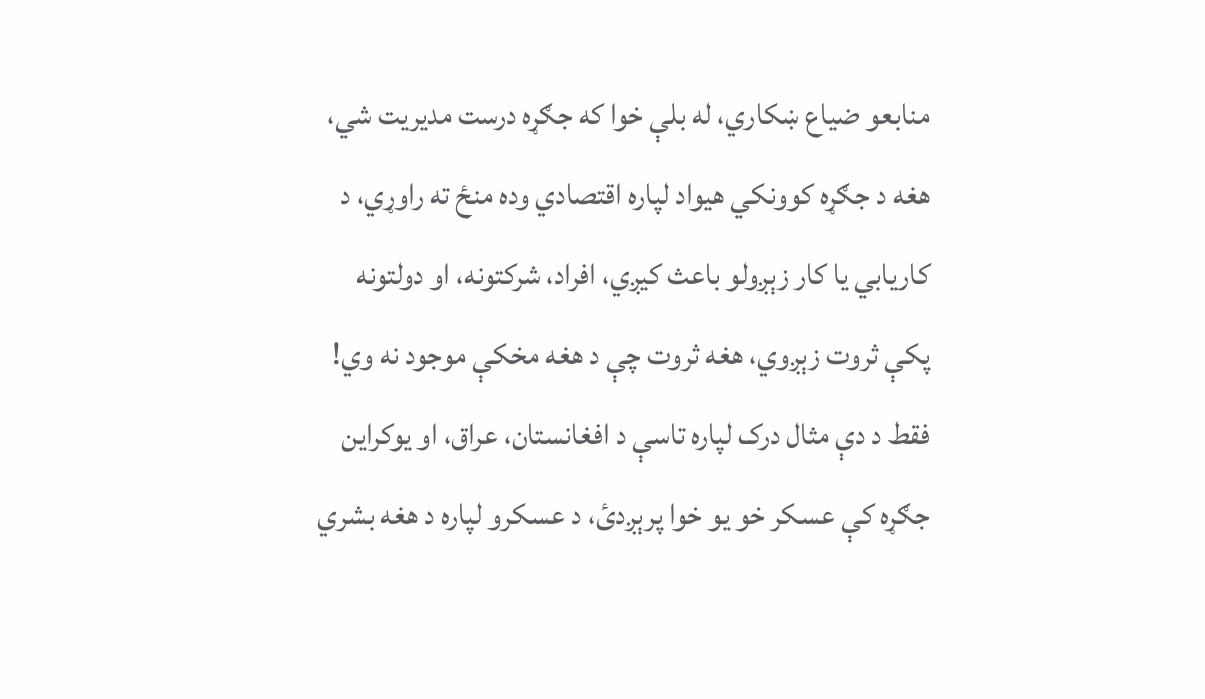منابعو ضیاع ښکاري، له بلې خوا که جګړه درست مدیریت شي، هغه د جګړه کوونکي هیواد لپاره اقتصادي وده منځ ته راوړي، د کاریابي یا کار زېږولو باعث کیږي، افراد، شرکتونه، او دولتونه پکې ثروت زېږوي، هغه ثروت چې د هغه مخکې موجود نه وي! فقط د دې مثال درک لپاره تاسې د افغانستان، عراق، او یوکراین جګړه کې عسکر خو یو خوا پرېږدئ، د عسکرو لپاره د هغه بشري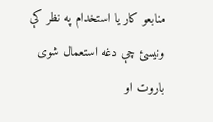منابعو کار یا استخدام په نظر کې ونیسئ چې دغه استعمال شوی باروت او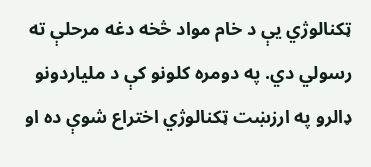ټکنالوژي یې د خام مواد څخه دغه مرحلې ته رسولي دي. په دومره کلونو کې د ملیاردونو ډالرو په ارزښت ټکنالوژي اختراع شوې ده او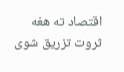اقتصاد ته هغه ثروت تزریق شوی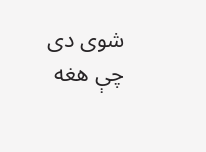شوی دی چې هغه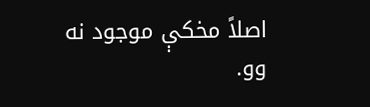اصلاً مخکې موجود نه وو.